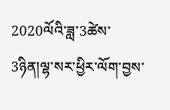2020ལོའི་ཟླ་3ཚེས་3ཉིན།ལྷ་སར་ཕྱིར་ལོག་བྱས་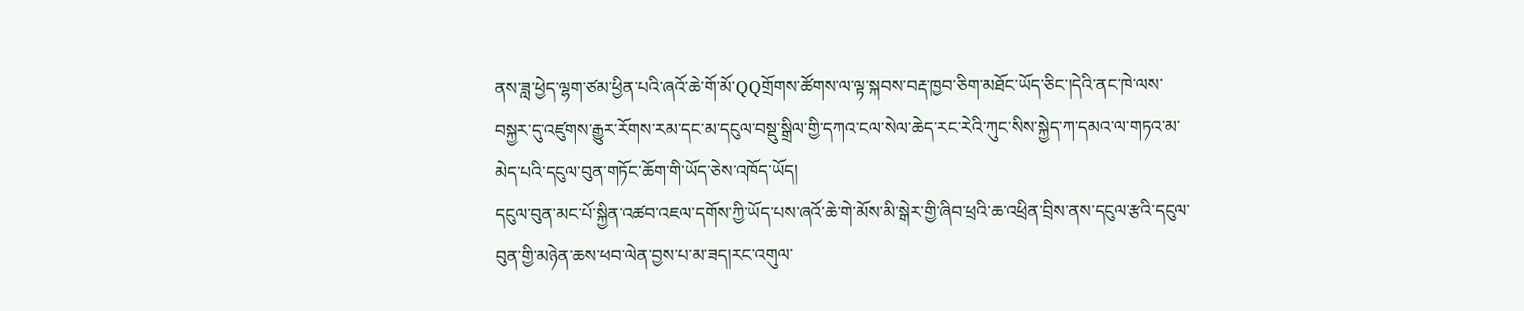ནས་ཟླ་ཕྱེད་ལྷག་ཙམ་ཕྱིན་པའི་ཞའོ་ཆེ་གོ་མོ་QQགྲོགས་ཚོགས་ལ་ལྟ་སྐབས་བརྡ་ཁྱབ་ཅིག་མཐོང་ཡོད་ཅིང་།དེའི་ནང་ཁེ་ལས་བསྐྱར་དུ་འཛུགས་རྒྱུར་རོགས་རམ་དང་མ་དངུལ་བསྡུ་སྒྲིལ་གྱི་དཀའ་ངལ་སེལ་ཆེད་རང་རེའི་ཀུང་སིས་སྐྱེད་ཀ་དམའ་ལ་གཏའ་མ་མེད་པའི་དངུལ་བུན་གཏོང་ཆོག་གི་ཡོད་ཅེས་འཁོད་ཡོད།
དངུལ་བུན་མང་པོ་སྐྱིན་འཚབ་འཇལ་དགོས་ཀྱི་ཡོད་པས་ཞའོ་ཆེ་གེ་མོས་མི་སྒེར་གྱི་ཞིབ་ཕྲའི་ཆ་འཕྲིན་བྲིས་ནས་དངུལ་རྩའི་དངུལ་བུན་གྱི་མཉེན་ཆས་ཕབ་ལེན་བྱས་པ་མ་ཟད།རང་འགུལ་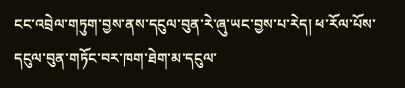ངང་འབྲེལ་གཏུག་བྱས་ནས་དངུལ་བུན་རེ་ཞུ་ཡང་བྱས་པ་རེད། ཕ་རོལ་པོས་དངུལ་བུན་གཏོང་བར་ཁག་ཐེག་མ་དངུལ་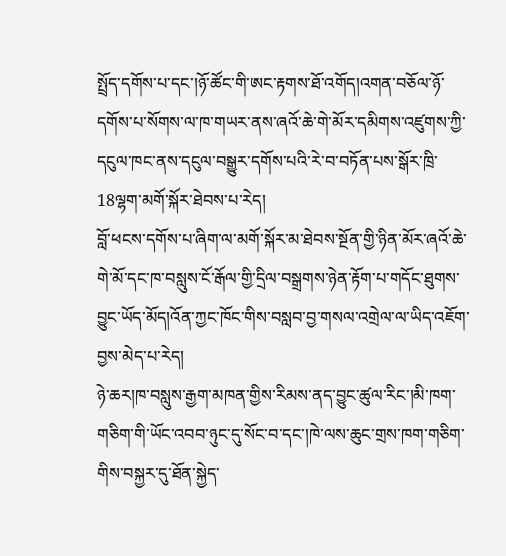སྤྲོད་དགོས་པ་དང་།ཉོ་ཚོང་གི་ཨང་རྟགས་ཐོ་འགོད།འགན་བཅོལ་ཉོ་དགོས་པ་སོགས་ལ་ཁ་གཡར་ནས་ཞའོ་ཆེ་གེ་མོར་དམིགས་འཛུགས་ཀྱི་དངུལ་ཁང་ནས་དངུལ་བསྒྱུར་དགོས་པའི་རེ་བ་བཏོན་པས་སྒོར་ཁྲི་18ལྷག་མགོ་སྐོར་ཐེབས་པ་རེད།
བློ་ཕངས་དགོས་པ་ཞིག་ལ་མགོ་སྐོར་མ་ཐེབས་སྔོན་གྱི་ཉིན་མོར་ཞའོ་ཆེ་གེ་མོ་དང་ཁ་བསླུས་ངོ་རྒོལ་གྱི་དྲིལ་བསྒྲགས་ཉེན་རྟོག་པ་གདོང་ཐུགས་བྱུང་ཡོད་མོད།འོན་ཀྱང་ཁོང་གིས་བསླབ་བྱ་གསལ་འགྲེལ་ལ་ཡིད་འཇོག་བྱས་མེད་པ་རེད།
ཉེ་ཆར།ཁ་བསླུས་རྒྱག་མཁན་གྱིས་རིམས་ནད་བྱུང་ཚུལ་རིང་།མི་ཁག་གཅིག་གི་ཡོང་འབབ་ཉུང་དུ་སོང་བ་དང་།ཁེ་ལས་ཆུང་གྲས་ཁག་གཅིག་གིས་བསྐྱར་དུ་ཐོན་སྐྱེད་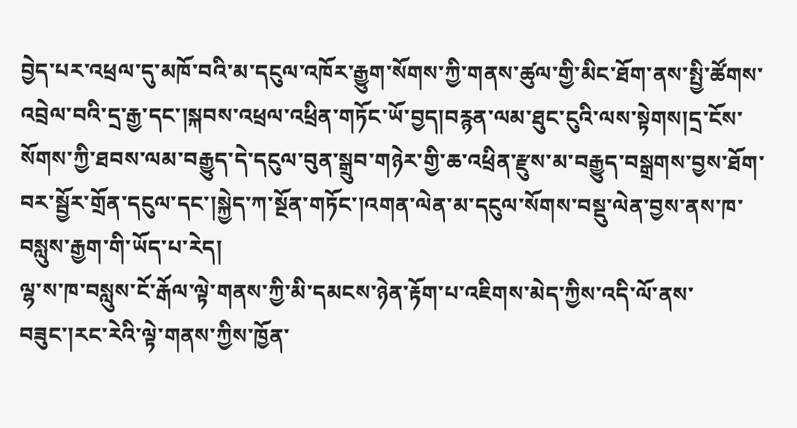བྱེད་པར་འཕྲལ་དུ་མཁོ་བའི་མ་དངུལ་འཁོར་རྒྱུག་སོགས་ཀྱི་གནས་ཚུལ་གྱི་མིང་ཐོག་ནས་སྤྱི་ཚོགས་འབྲེལ་བའི་དྲ་རྒྱ་དང་།སྐབས་འཕྲལ་འཕྲིན་གཏོང་ཡོ་བྱད།བརྙན་ལམ་ཐུང་ངུའི་ལས་སྟེགས།དྲ་ངོས་སོགས་ཀྱི་ཐབས་ལམ་བརྒྱུད་དེ་དངུལ་བུན་སྒྲུབ་གཉེར་གྱི་ཆ་འཕྲིན་རྫུས་མ་བརྒྱུད་བསྒྲགས་བྱས་ཐོག་བར་སྦྱོར་གྲོན་དངུལ་དང་།སྐྱེད་ཀ་སྔོན་གཏོང་།འགན་ལེན་མ་དངུལ་སོགས་བསྡུ་ལེན་བྱས་ནས་ཁ་བསླུས་རྒྱག་གི་ཡོད་པ་རེད།
ལྷ་ས་ཁ་བསླུས་ངོ་རྒོལ་ལྟེ་གནས་ཀྱི་མི་དམངས་ཉེན་རྟོག་པ་འཇིགས་མེད་ཀྱིས་འདི་ལོ་ནས་བཟུང་།རང་རེའི་ལྟེ་གནས་ཀྱིས་ཁྱོན་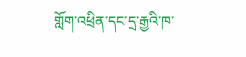གློག་འཕྲིན་དང་དྲ་རྒྱའི་ཁ་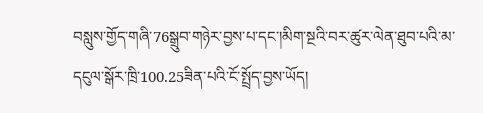བསླུས་གྱོད་གཞི་76སྒྲུབ་གཉེར་བྱས་པ་དང་།མིག་སྔའི་བར་ཚུར་ལེན་ཐུབ་པའི་མ་དངུལ་སྒོར་ཁྲི་100.25ཟིན་པའི་ངོ་སྤྲོད་བྱས་ཡོད།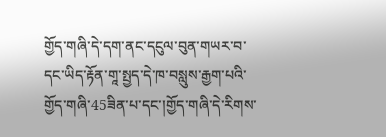གྱོད་གཞི་དེ་དག་ནང་དངུལ་བུན་གཡར་བ་དང་ཡིད་རྟོན་གཱ་སྤྱད་དེ་ཁ་བསླུས་རྒྱག་པའི་གྱོད་གཞི་45ཟིན་པ་དང་།གྱོད་གཞི་དེ་རིགས་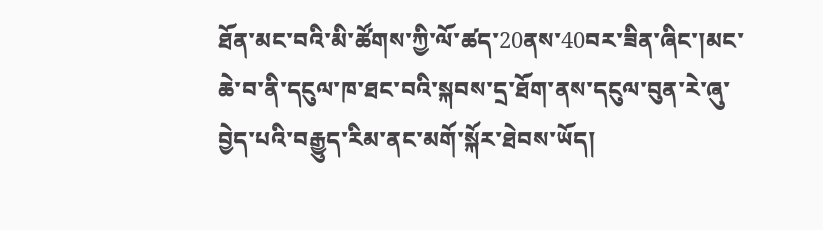ཐོན་མང་བའི་མི་ཚོགས་ཀྱི་ལོ་ཚད་20ནས་40བར་ཟིན་ཞིང་།མང་ཆེ་བ་ནི་དངུལ་ཁ་ཐང་བའི་སྐབས་དྲ་ཐོག་ནས་དངུལ་བུན་རེ་ཞུ་བྱེད་པའི་བརྒྱུད་རིམ་ནང་མགོ་སྐོར་ཐེབས་ཡོད།